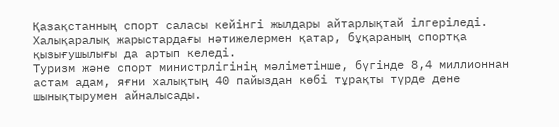Қазақстанның спорт саласы кейінгі жылдары айтарлықтай ілгеріледі. Халықаралық жарыстардағы нәтижелермен қатар, бұқараның спортқа қызығушылығы да артып келеді.
Туризм және спорт министрлігінің мәліметінше, бүгінде 8,4 миллионнан астам адам, яғни халықтың 40 пайыздан көбі тұрақты түрде дене шынықтырумен айналысады.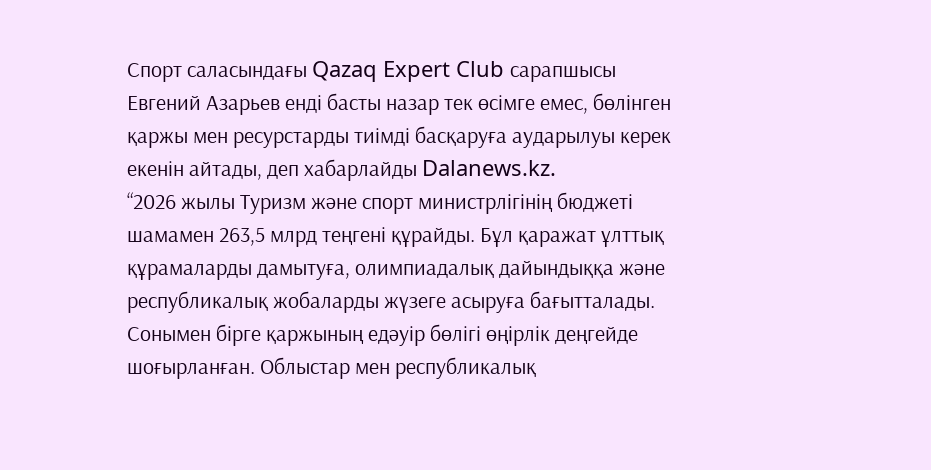Спорт саласындағы Qazaq Expert Club сарапшысы Евгений Азарьев енді басты назар тек өсімге емес, бөлінген қаржы мен ресурстарды тиімді басқаруға аударылуы керек екенін айтады, деп хабарлайды Dalanews.kz.
“2026 жылы Туризм және спорт министрлігінің бюджеті шамамен 263,5 млрд теңгені құрайды. Бұл қаражат ұлттық құрамаларды дамытуға, олимпиадалық дайындыққа және республикалық жобаларды жүзеге асыруға бағытталады.
Сонымен бірге қаржының едәуір бөлігі өңірлік деңгейде шоғырланған. Облыстар мен республикалық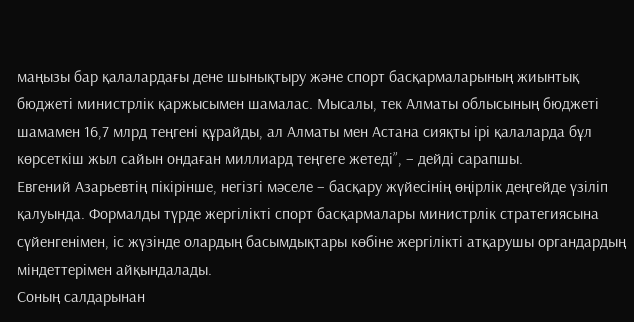маңызы бар қалалардағы дене шынықтыру және спорт басқармаларының жиынтық бюджеті министрлік қаржысымен шамалас. Мысалы, тек Алматы облысының бюджеті шамамен 16,7 млрд теңгені құрайды, ал Алматы мен Астана сияқты ірі қалаларда бұл көрсеткіш жыл сайын ондаған миллиард теңгеге жетеді”, – дейді сарапшы.
Евгений Азарьевтің пікірінше, негізгі мәселе – басқару жүйесінің өңірлік деңгейде үзіліп қалуында. Формалды түрде жергілікті спорт басқармалары министрлік стратегиясына сүйенгенімен, іс жүзінде олардың басымдықтары көбіне жергілікті атқарушы органдардың міндеттерімен айқындалады.
Соның салдарынан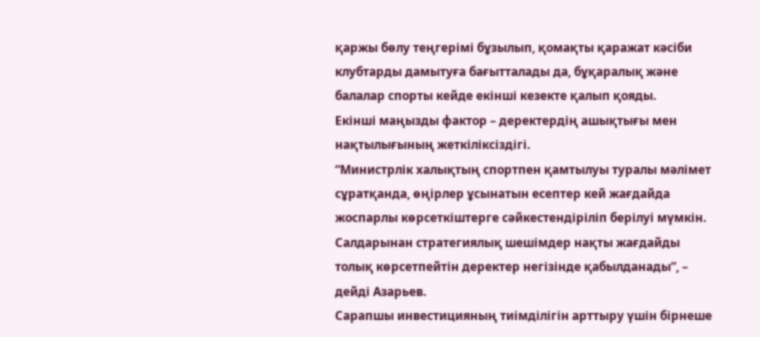қаржы бөлу теңгерімі бұзылып, қомақты қаражат кәсіби клубтарды дамытуға бағытталады да, бұқаралық және балалар спорты кейде екінші кезекте қалып қояды.
Екінші маңызды фактор – деректердің ашықтығы мен нақтылығының жеткіліксіздігі.
“Министрлік халықтың спортпен қамтылуы туралы мәлімет сұратқанда, өңірлер ұсынатын есептер кей жағдайда жоспарлы көрсеткіштерге сәйкестендіріліп берілуі мүмкін. Салдарынан стратегиялық шешімдер нақты жағдайды толық көрсетпейтін деректер негізінде қабылданады”, – дейді Азарьев.
Сарапшы инвестицияның тиімділігін арттыру үшін бірнеше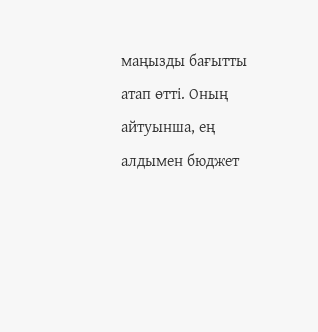маңызды бағытты атап өтті. Оның айтуынша, ең алдымен бюджет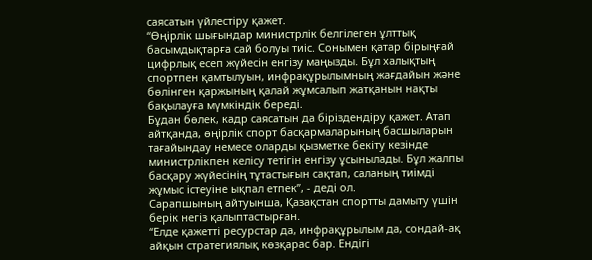саясатын үйлестіру қажет.
“Өңірлік шығындар министрлік белгілеген ұлттық басымдықтарға сай болуы тиіс. Сонымен қатар бірыңғай цифрлық есеп жүйесін енгізу маңызды. Бұл халықтың спортпен қамтылуын, инфрақұрылымның жағдайын және бөлінген қаржының қалай жұмсалып жатқанын нақты бақылауға мүмкіндік береді.
Бұдан бөлек, кадр саясатын да біріздендіру қажет. Атап айтқанда, өңірлік спорт басқармаларының басшыларын тағайындау немесе оларды қызметке бекіту кезінде министрлікпен келісу тетігін енгізу ұсынылады. Бұл жалпы басқару жүйесінің тұтастығын сақтап, саланың тиімді жұмыс істеуіне ықпал етпек”, - деді ол.
Сарапшының айтуынша, Қазақстан спортты дамыту үшін берік негіз қалыптастырған.
“Елде қажетті ресурстар да, инфрақұрылым да, сондай-ақ айқын стратегиялық көзқарас бар. Ендігі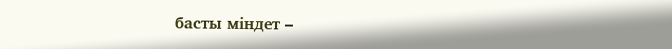басты міндет –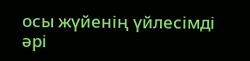осы жүйенің үйлесімді әрі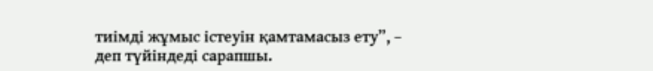тиімді жұмыс істеуін қамтамасыз ету”, – деп түйіндеді сарапшы.